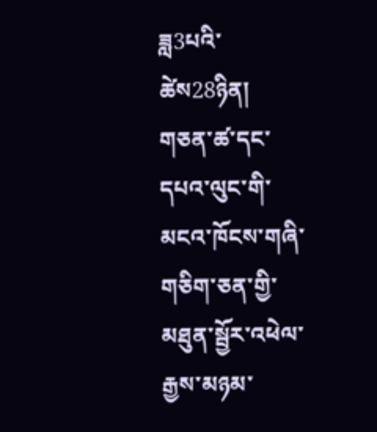ཟླ3པའི་ཚེས28ཉིན། གཅན་ཚ་དང་དཔའ་ལུང་གི་མངའ་ཁོངས་གཞི་གཅིག་ཅན་གྱི་མཐུན་སྦྱོར་འཕེལ་རྒྱས་མཉམ་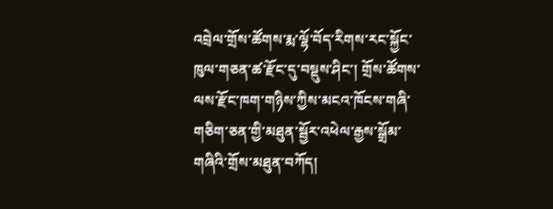འབྲེལ་གྲོས་ཚོགས་རྨ་ལྷོ་བོད་རིགས་རང་སྐྱོང་ཁུལ་གཅན་ཚ་རྫོང་དུ་བསྡུས་ཤིང་། གྲོས་ཚོགས་ལས་རྫོང་ཁག་གཉིས་ཀྱིས་མངའ་ཁོངས་གཞི་གཅིག་ཅན་གྱི་མཐུན་སྦྱོར་འཕེལ་རྒྱས་སྒྲོམ་གཞིའི་གྲོས་མཐུན་བཀོད།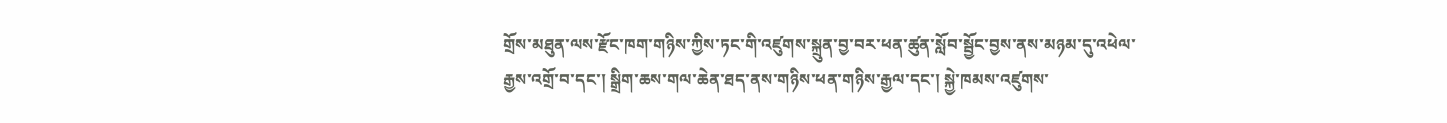གྲོས་མཐུན་ལས་རྫོང་ཁག་གཉིས་ཀྱིས་ཏང་གི་འཛུགས་སྐྲུན་བྱ་བར་ཕན་ཚུན་སློབ་སྦྱོང་བྱས་ནས་མཉམ་དུ་འཕེལ་རྒྱས་འགྲོ་བ་དང་། སྒྲིག་ཆས་གལ་ཆེན་ཐད་ནས་གཉིས་ཕན་གཉིས་རྒྱལ་དང་། སྐྱེ་ཁམས་འཛུགས་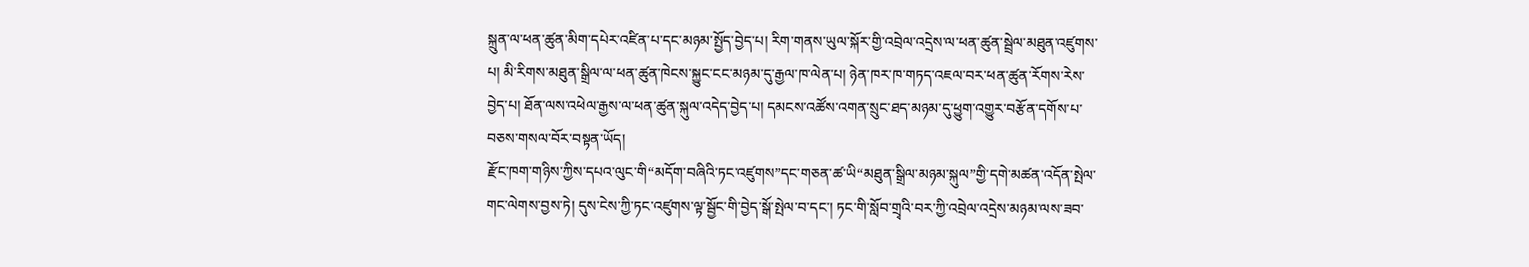སྐྲུན་ལ་ཕན་ཚུན་མིག་དཔེར་འཛིན་པ་དང་མཉམ་སྤྱོད་བྱེད་པ། རིག་གནས་ཡུལ་སྐོར་གྱི་འབྲེལ་འདྲེས་ལ་ཕན་ཚུན་སྦྲེལ་མཐུན་འཛུགས་པ། མི་རིགས་མཐུན་སྒྲིལ་ལ་ཕན་ཚུན་ཁེངས་སྐྱུང་ངང་མཉམ་དུ་རྒྱལ་ཁ་ལེན་པ། ཉེན་ཁར་ཁ་གཏད་འཇལ་བར་ཕན་ཚུན་རོགས་རེས་བྱེད་པ། ཐོན་ལས་འཕེལ་རྒྱས་ལ་ཕན་ཚུན་སྐུལ་འདེད་བྱེད་པ། དམངས་འཚོས་འགན་སྲུང་ཐད་མཉམ་དུ་ཕྱུག་འགྱུར་བརྩོན་དགོས་པ་བཅས་གསལ་བོར་བསྟན་ཡོད།
རྫོང་ཁག་གཉིས་ཀྱིས་དཔའ་ལུང་གི“མདོག་བཞིའི་ཏང་འཛུགས”དང་གཅན་ཚ་ཡི“མཐུན་སྒྲིལ་མཉམ་སྐུལ”གྱི་དགེ་མཚན་འདོན་སྤེལ་གང་ལེགས་བྱས་ཏེ། དུས་ངེས་ཀྱི་ཏང་འཛུགས་ལྟ་སྦྱོང་གི་བྱེད་སྒོ་སྤེལ་བ་དང་། ཏང་གི་སློབ་གྲྭའི་བར་ཀྱི་འབྲེལ་འདྲེས་མཉམ་ལས་ཟབ་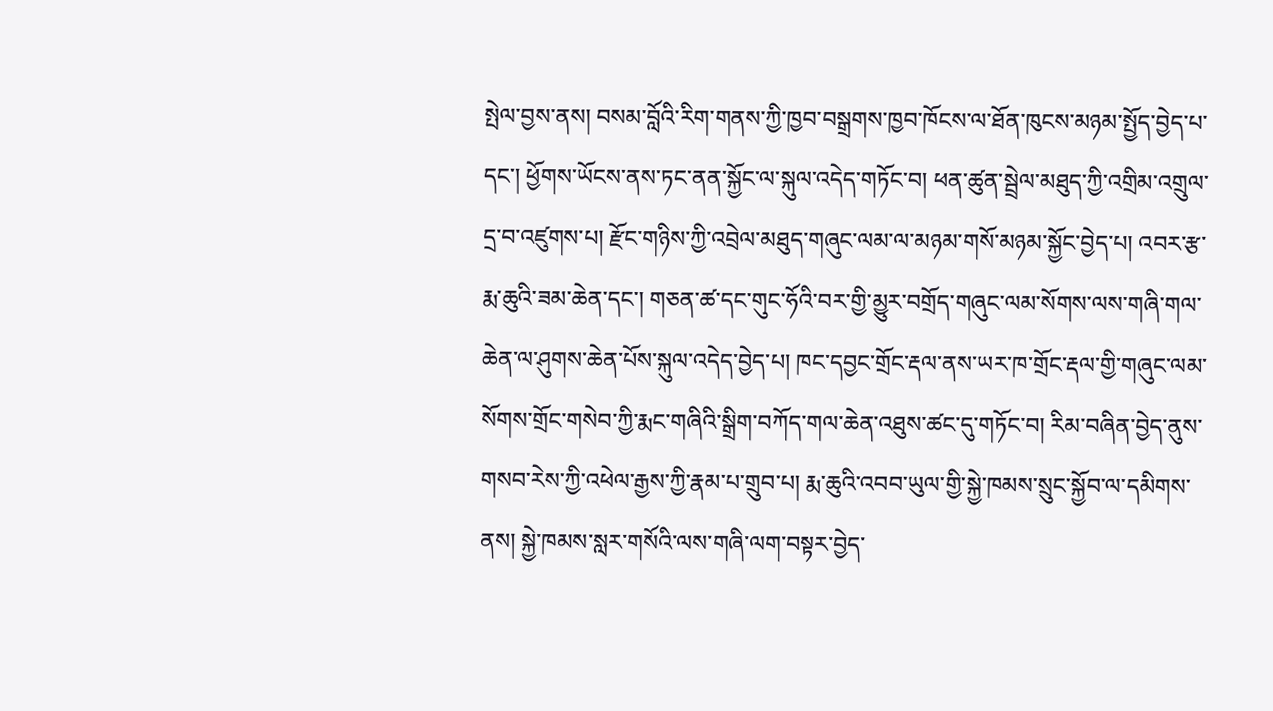སྤེལ་བྱས་ནས། བསམ་བློའི་རིག་གནས་ཀྱི་ཁྱབ་བསྒྲགས་ཁྱབ་ཁོངས་ལ་ཐོན་ཁུངས་མཉམ་སྤྱོད་བྱེད་པ་དང་། ཕྱོགས་ཡོངས་ནས་ཏང་ནན་སྐྱོང་ལ་སྐུལ་འདེད་གཏོང་བ། ཕན་ཚུན་སྦྲེལ་མཐུད་ཀྱི་འགྲིམ་འགྲུལ་དྲ་བ་འཛུགས་པ། རྫོང་གཉིས་ཀྱི་འབྲེལ་མཐུད་གཞུང་ལམ་ལ་མཉམ་གསོ་མཉམ་སྐྱོང་བྱེད་པ། འབར་རྩ་རྨ་ཆུའི་ཟམ་ཆེན་དང་། གཅན་ཚ་དང་གུང་ཧོའི་བར་གྱི་མྱུར་བགྲོད་གཞུང་ལམ་སོགས་ལས་གཞི་གལ་ཆེན་ལ་ཤུགས་ཆེན་པོས་སྐུལ་འདེད་བྱེད་པ། ཁང་དབྱང་གྲོང་རྡལ་ནས་ཡར་ཁ་གྲོང་རྡལ་གྱི་གཞུང་ལམ་སོགས་གྲོང་གསེབ་ཀྱི་རྨང་གཞིའི་སྒྲིག་བཀོད་གལ་ཆེན་འཐུས་ཚང་དུ་གཏོང་བ། རིམ་བཞིན་བྱེད་ནུས་གསབ་རེས་ཀྱི་འཕེལ་རྒྱས་ཀྱི་རྣམ་པ་གྲུབ་པ། རྨ་ཆུའི་འབབ་ཡུལ་གྱི་སྐྱེ་ཁམས་སྲུང་སྐྱོབ་ལ་དམིགས་ནས། སྐྱེ་ཁམས་སླར་གསོའི་ལས་གཞི་ལག་བསྟར་བྱེད་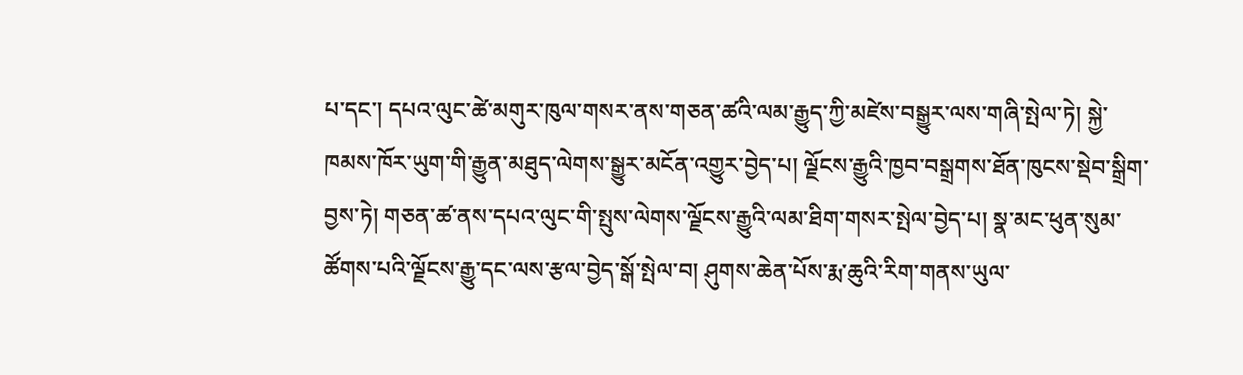པ་དང་། དཔའ་ལུང་ཚེ་མགུར་ཁུལ་གསར་ནས་གཅན་ཚའི་ལམ་རྒྱུད་ཀྱི་མཛེས་བསྒྱུར་ལས་གཞི་སྤེལ་ཏེ། སྐྱེ་ཁམས་ཁོར་ཡུག་གི་རྒྱུན་མཐུད་ལེགས་སྒྱུར་མངོན་འགྱུར་བྱེད་པ། ལྗོངས་རྒྱུའི་ཁྱབ་བསྒྲགས་ཐོན་ཁུངས་སྡེབ་སྒྲིག་བྱས་ཏེ། གཅན་ཚ་ནས་དཔའ་ལུང་གི་སྤུས་ལེགས་ལྗོངས་རྒྱུའི་ལམ་ཐིག་གསར་སྤེལ་བྱེད་པ། སྣ་མང་ཕུན་སུམ་ཚོགས་པའི་ལྗོངས་རྒྱུ་དང་ལས་རྩལ་བྱེད་སྒོ་སྤེལ་བ། ཤུགས་ཆེན་པོས་རྨ་ཆུའི་རིག་གནས་ཡུལ་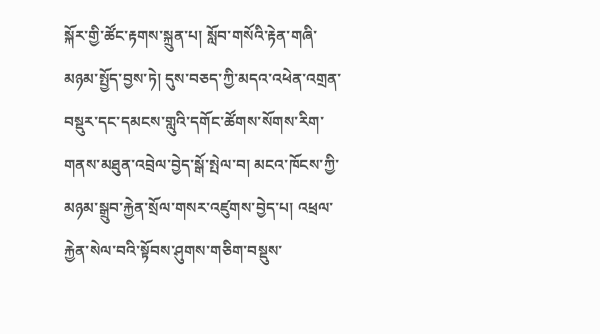སྐོར་གྱི་ཚོང་རྟགས་སྐྲུན་པ། སློབ་གསོའི་རྟེན་གཞི་མཉམ་སྤྱོད་བྱས་ཏེ། དུས་བཅད་ཀྱི་མདའ་འཕེན་འགྲན་བསྡུར་དང་དམངས་གླུའི་དགོང་ཚོགས་སོགས་རིག་གནས་མཐུན་འབྲེལ་བྱེད་སྒོ་སྤེལ་བ། མངའ་ཁོངས་ཀྱི་མཉམ་སྒྲུབ་རྐྱེན་སྲོལ་གསར་འཛུགས་བྱེད་པ། འཕྲལ་རྐྱེན་སེལ་བའི་སྟོབས་ཤུགས་གཅིག་བསྡུས་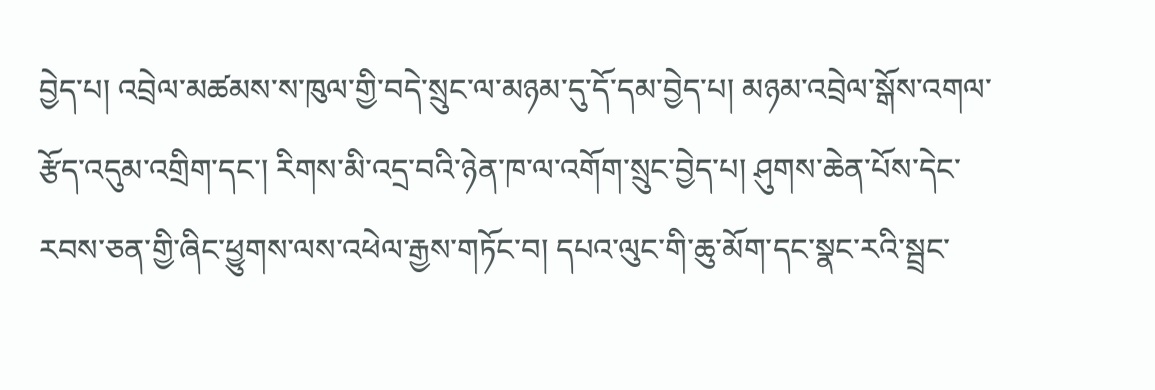བྱེད་པ། འབྲེལ་མཚམས་ས་ཁུལ་གྱི་བདེ་སྲུང་ལ་མཉམ་དུ་དོ་དམ་བྱེད་པ། མཉམ་འབྲེལ་སྒོས་འགལ་རྩོད་འདུམ་འགྲིག་དང་། རིགས་མི་འདྲ་བའི་ཉེན་ཁ་ལ་འགོག་སྲུང་བྱེད་པ། ཤུགས་ཆེན་པོས་དེང་རབས་ཅན་གྱི་ཞིང་ཕྱུགས་ལས་འཕེལ་རྒྱས་གཏོང་བ། དཔའ་ལུང་གི་ཆུ་མོག་དང་སྣང་རའི་སྦྲང་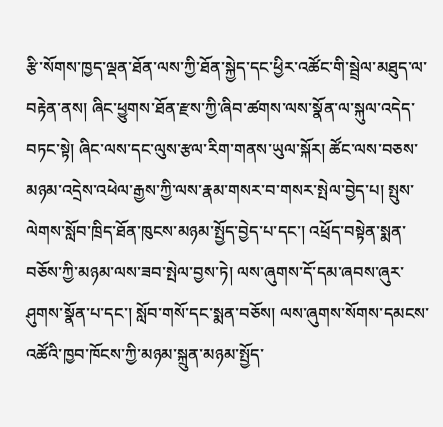རྩི་སོགས་ཁྱད་ལྡན་ཐོན་ལས་ཀྱི་ཐོན་སྐྱེད་དང་ཕྱིར་འཚོང་གི་སྦྲེལ་མཐུད་ལ་བརྟེན་ནས། ཞིང་ཕྱུགས་ཐོན་རྫས་ཀྱི་ཞིབ་ཚགས་ལས་སྣོན་ལ་སྐུལ་འདེད་བཏང་སྟེ། ཞིང་ལས་དང་ལུས་རྩལ་རིག་གནས་ཡུལ་སྐོར། ཚོང་ལས་བཅས་མཉམ་འདྲེས་འཕེལ་རྒྱས་ཀྱི་ལས་རྣམ་གསར་བ་གསར་སྤེལ་བྱེད་པ། སྤུས་ལེགས་སློབ་ཁྲིད་ཐོན་ཁུངས་མཉམ་སྤྱོད་བྱེད་པ་དང་། འཕྲོད་བསྟེན་སྨན་བཅོས་ཀྱི་མཉམ་ལས་ཟབ་སྤེལ་བྱས་ཏེ། ལས་ཞུགས་དོ་དམ་ཞབས་ཞུར་ཤུགས་སྣོན་པ་དང་། སློབ་གསོ་དང་སྨན་བཅོས། ལས་ཞུགས་སོགས་དམངས་འཚོའི་ཁྱབ་ཁོངས་ཀྱི་མཉམ་སྐྲུན་མཉམ་སྤྱོད་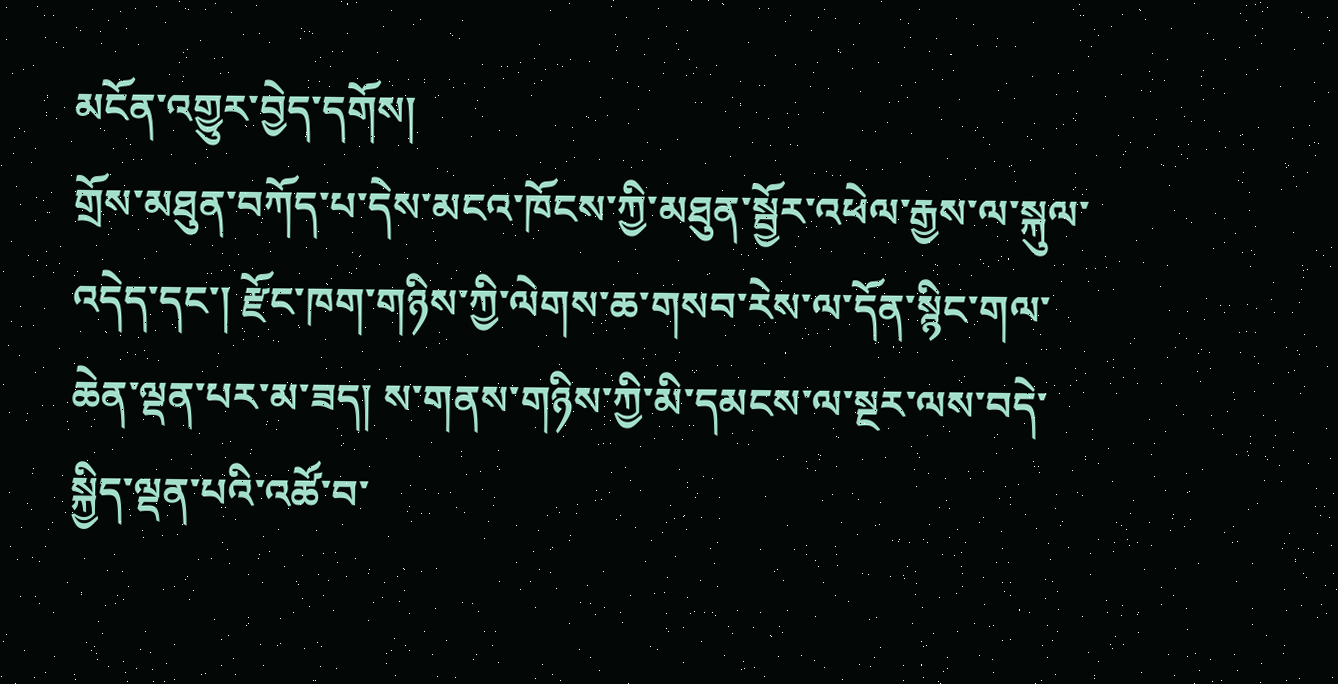མངོན་འགྱུར་བྱེད་དགོས།
གྲོས་མཐུན་བཀོད་པ་དེས་མངའ་ཁོངས་ཀྱི་མཐུན་སྦྱོར་འཕེལ་རྒྱས་ལ་སྐུལ་འདེད་དང་། རྫོང་ཁག་གཉིས་ཀྱི་ལེགས་ཆ་གསབ་རེས་ལ་དོན་སྙིང་གལ་ཆེན་ལྡན་པར་མ་ཟད། ས་གནས་གཉིས་ཀྱི་མི་དམངས་ལ་སྔར་ལས་བདེ་སྐྱིད་ལྡན་པའི་འཚོ་བ་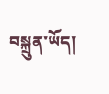བསྐྲུན་ཡོད།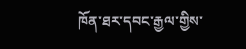ཁོན་ཐར་དབང་རྒྱལ་གྱིས་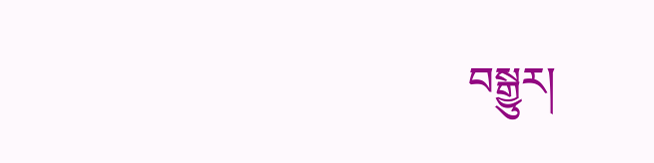བསྒྱུར།